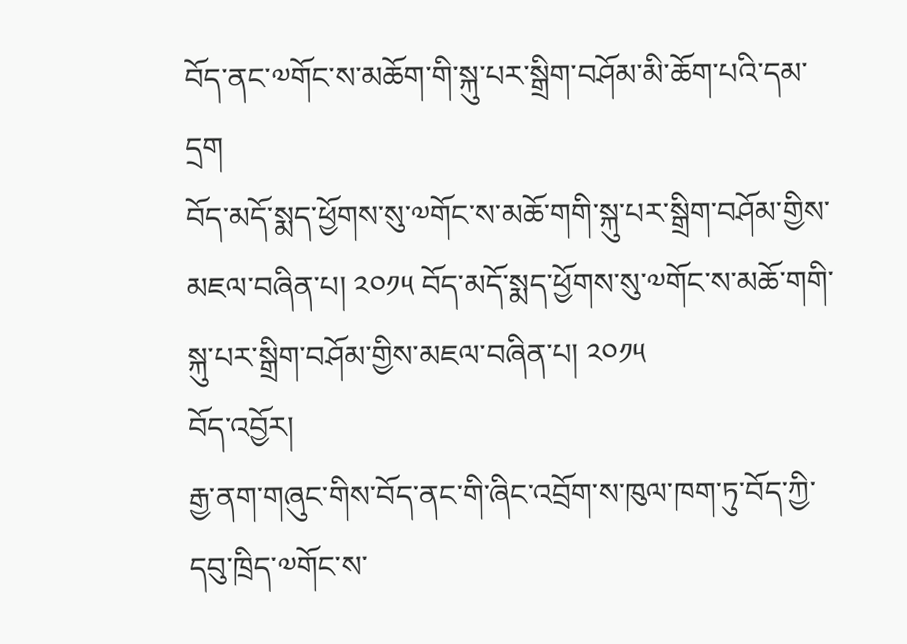བོད་ནང་༧གོང་ས་མཆོག་གི་སྐུ་པར་སྒྲིག་བཤོམ་མི་ཆོག་པའི་དམ་དྲག
བོད་མདོ་སྨད་ཕྱོགས་སུ་༧གོང་ས་མཆོ་གགི་སྐུ་པར་སྒྲིག་བཤོམ་གྱིས་མཇལ་བཞིན་པ། ༢༠༡༥ བོད་མདོ་སྨད་ཕྱོགས་སུ་༧གོང་ས་མཆོ་གགི་སྐུ་པར་སྒྲིག་བཤོམ་གྱིས་མཇལ་བཞིན་པ། ༢༠༡༥
བོད་འབྱོར།
རྒྱ་ནག་གཞུང་གིས་བོད་ནང་གི་ཞིང་འབྲོག་ས་ཁུལ་ཁག་ཏུ་བོད་ཀྱི་དབུ་ཁྲིད་༧གོང་ས་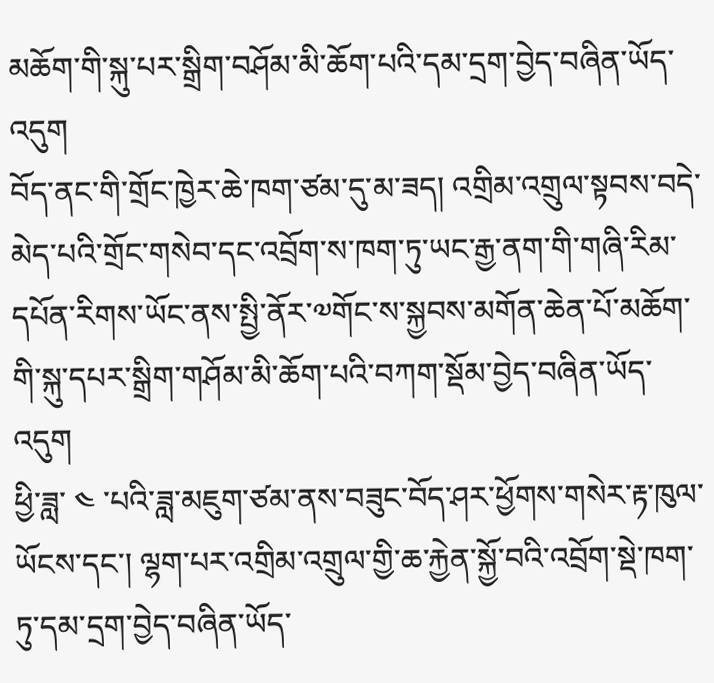མཆོག་གི་སྐུ་པར་སྒྲིག་བཤོམ་མི་ཆོག་པའི་དམ་དྲག་བྱེད་བཞིན་ཡོད་འདུག
བོད་ནང་གི་གྲོང་ཁྱེར་ཆེ་ཁག་ཙམ་དུ་མ་ཟད། འགྲིམ་འགྲུལ་སྟབས་བདེ་མེད་པའི་གྲོང་གསེབ་དང་འབྲོག་ས་ཁག་ཏུ་ཡང་རྒྱ་ནག་གི་གཞི་རིམ་དཔོན་རིགས་ཡོང་ནས་སྤྱི་ནོར་༧གོང་ས་སྐྱབས་མགོན་ཆེན་པོ་མཆོག་གི་སྐུ་དཔར་སྒྲིག་གཤོམ་མི་ཆོག་པའི་བཀག་སྡོམ་བྱེད་བཞིན་ཡོད་འདུག
ཕྱི་ཟླ་ ༤ ་པའི་ཟླ་མཇུག་ཙམ་ནས་བཟུང་བོད་ཤར་ཕྱོགས་གསེར་རྟ་ཁུལ་ཡོངས་དང་། ལྷག་པར་འགྲིམ་འགྲུལ་གྱི་ཆ་རྐྱེན་སྐྱོ་བའི་འབྲོག་སྡེ་ཁག་ཏུ་དམ་དྲག་བྱེད་བཞིན་ཡོད་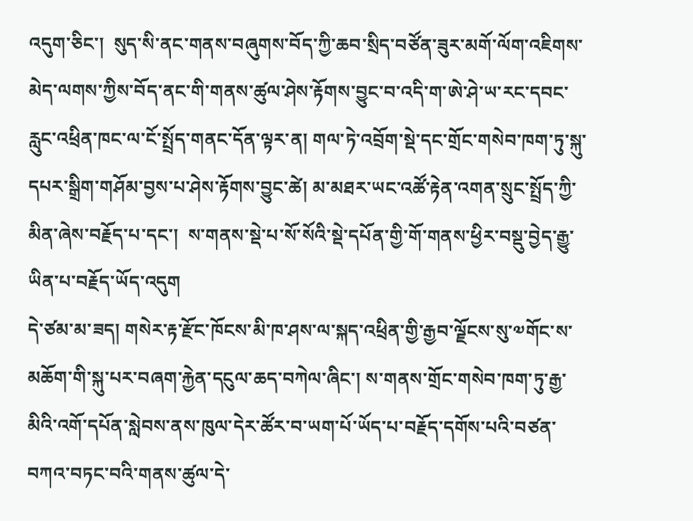འདུག་ཅིང་།  སུད་སི་ནང་གནས་བཞུགས་བོད་ཀྱི་ཆབ་སྲིད་བཙོན་ཟུར་མགོ་ལོག་འཇིགས་མེད་ལགས་ཀྱིས་བོད་ནང་གི་གནས་ཚུལ་ཤེས་རྟོགས་བྱུང་བ་འདི་ག་ཨེ་ཤེ་ཡ་རང་དབང་རླུང་འཕྲིན་ཁང་ལ་ངོ་སྤྲོད་གནང་དོན་ལྟར་ན། གལ་ཏེ་འབྲོག་སྡེ་དང་གྲོང་གསེབ་ཁག་ཏུ་སྐུ་དཔར་སྒྲིག་གཤོམ་བྱས་པ་ཤེས་རྟོགས་བྱུང་ཚེ། མ་མཐར་ཡང་འཚོ་རྟེན་འགན་སྲུང་སྤྲོད་ཀྱི་མིན་ཞེས་བརྗོད་པ་དང་།  ས་གནས་སྡེ་པ་སོ་སོའི་སྡེ་དཔོན་གྱི་གོ་གནས་ཕྱིར་བསྡུ་བྱེད་རྒྱུ་ཡིན་པ་བརྗོད་ཡོད་འདུག
དེ་ཙམ་མ་ཟད། གསེར་རྟ་རྫོང་ཁོངས་མི་ཁ་ཤས་ལ་སྐད་འཕྲིན་གྱི་རྒྱབ་ལྗོངས་སུ་༧གོང་ས་མཆོག་གི་སྐུ་པར་བཞག་རྐྱེན་དངུལ་ཆད་བཀེལ་ཞིང་། ས་གནས་གྲོང་གསེབ་ཁག་ཏུ་རྒྱ་མིའི་འགོ་དཔོན་སླེབས་ནས་ཁུལ་དེར་ཚོར་བ་ཡག་པོ་ཡོད་པ་བརྗོད་དགོས་པའི་བཙན་བཀའ་བཏང་བའི་གནས་ཚུལ་དེ་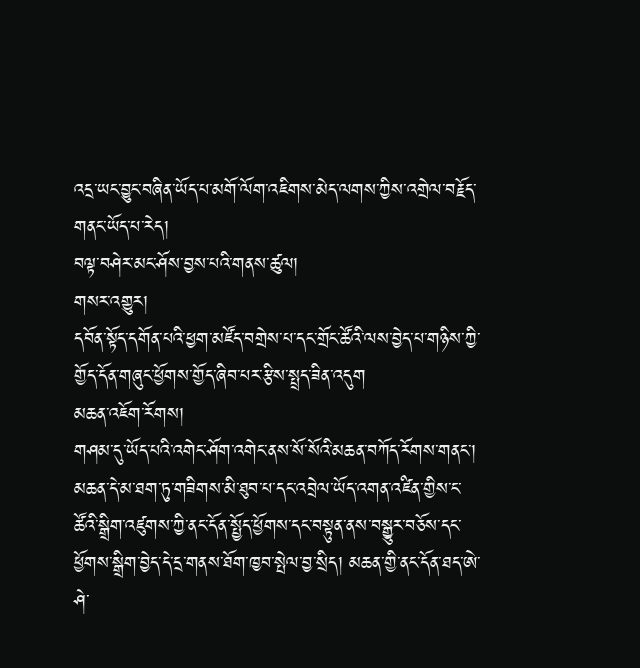འདྲ་ཡང་བྱུང་བཞིན་ཡོད་པ་མགོ་ལོག་འཇིགས་མེད་ལགས་ཀྱིས་འགྲེལ་བརྗོད་གནང་ཡོད་པ་རེད།
བལྟ་བཤེར་མང་ཤོས་བྱས་པའི་གནས་ཚུལ།
གསར་འགྱུར།
དབོན་སྟོད་དགོན་པའི་ཕྱག་མཛོད་བགྲེས་པ་དང་གྲོང་ཚོའི་ལས་བྱེད་པ་གཉིས་ཀྱི་གྱོད་དོན་གཞུང་ཕྱོགས་གྱོད་ཞིབ་པར་རྩིས་སྤྲད་ཟིན་འདུག
མཆན་འཇོག་རོགས།
གཤམ་དུ་ཡོད་པའི་འགེང་ཤོག་འགེང་ནས་སོ་སོའི་མཆན་བཀོད་རོགས་གནང་། མཆན་དེ་མ་ཐག་ཏུ་གཟིགས་མི་ཐུབ་པ་དང་འབྲེལ་ཡོད་འགན་འཛིན་གྱིས་ང་ཚོའི་སྒྲིག་འཛུགས་ཀྱི་ནང་དོན་སྤྱོད་ཕྱོགས་དང་བསྟུན་ནས་བསྒྱུར་བཅོས་དང་ཕྱོགས་སྒྲིག་བྱེད་དེ་དྲ་གནས་ཐོག་ཁྱབ་སྤེལ་བྱ་སྲིད། མཆན་གྱི་ནང་དོན་ཐད་ཨེ་ཤེ་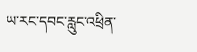ཡ་རང་དབང་རླུང་འཕྲིན་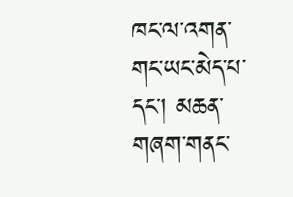ཁང་ལ་འགན་གང་ཡང་མེད་པ་དང་། མཆན་གཞག་གནང་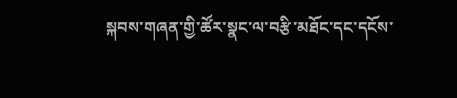སྐབས་གཞན་གྱི་ཚོར་སྣང་ལ་བརྩི་མཐོང་དང་དངོས་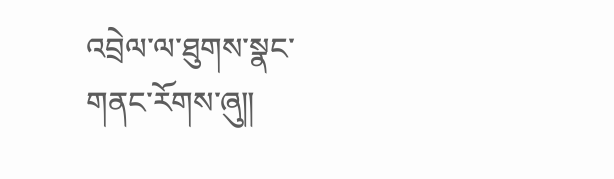འབྲེལ་ལ་ཐུགས་སྣང་གནང་རོགས་ཞུ༎